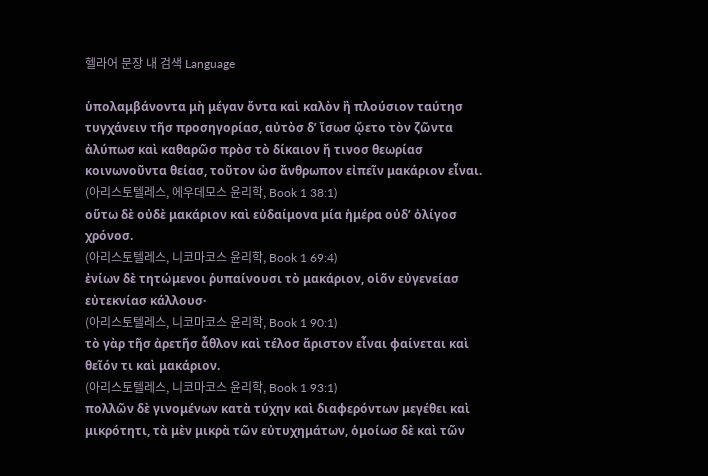헬라어 문장 내 검색 Language

ὑπολαμβάνοντα μὴ μέγαν ὄντα καὶ καλὸν ἢ πλούσιον ταύτησ τυγχάνειν τῆσ προσηγορίασ, αὐτὸσ δ’ ἴσωσ ᾤετο τὸν ζῶντα ἀλύπωσ καὶ καθαρῶσ πρὸσ τὸ δίκαιον ἤ τινοσ θεωρίασ κοινωνοῦντα θείασ, τοῦτον ὡσ ἄνθρωπον εἰπεῖν μακάριον εἶναι.
(아리스토텔레스, 에우데모스 윤리학, Book 1 38:1)
οὕτω δὲ οὐδὲ μακάριον καὶ εὐδαίμονα μία ἡμέρα οὐδ’ ὀλίγοσ χρόνοσ.
(아리스토텔레스, 니코마코스 윤리학, Book 1 69:4)
ἐνίων δὲ τητώμενοι ῥυπαίνουσι τὸ μακάριον, οἱο͂ν εὐγενείασ εὐτεκνίασ κάλλουσ·
(아리스토텔레스, 니코마코스 윤리학, Book 1 90:1)
τὸ γὰρ τῆσ ἀρετῆσ ἆθλον καὶ τέλοσ ἄριστον εἶναι φαίνεται καὶ θεῖόν τι καὶ μακάριον.
(아리스토텔레스, 니코마코스 윤리학, Book 1 93:1)
πολλῶν δὲ γινομένων κατὰ τύχην καὶ διαφερόντων μεγέθει καὶ μικρότητι, τὰ μὲν μικρὰ τῶν εὐτυχημάτων, ὁμοίωσ δὲ καὶ τῶν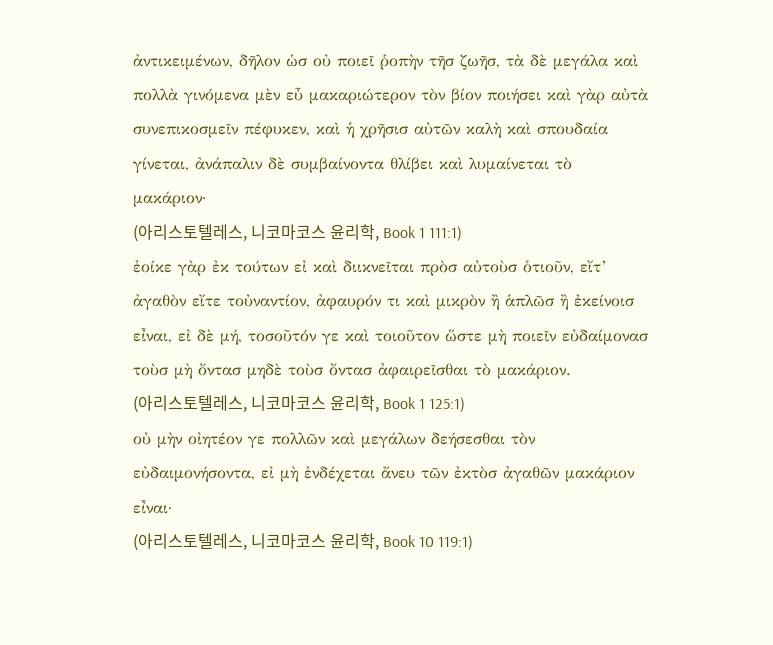ἀντικειμένων, δῆλον ὡσ οὐ ποιεῖ ῥοπὴν τῆσ ζωῆσ, τὰ δὲ μεγάλα καὶ πολλὰ γινόμενα μὲν εὖ μακαριώτερον τὸν βίον ποιήσει καὶ γὰρ αὐτὰ συνεπικοσμεῖν πέφυκεν, καὶ ἡ χρῆσισ αὐτῶν καλὴ καὶ σπουδαία γίνεται, ἀνάπαλιν δὲ συμβαίνοντα θλίβει καὶ λυμαίνεται τὸ μακάριον·
(아리스토텔레스, 니코마코스 윤리학, Book 1 111:1)
ἐοίκε γὰρ ἐκ τούτων εἰ καὶ διικνεῖται πρὸσ αὐτοὺσ ὁτιοῦν, εἴτ’ ἀγαθὸν εἴτε τοὐναντίον, ἀφαυρόν τι καὶ μικρὸν ἢ ἁπλῶσ ἢ ἐκείνοισ εἶναι, εἰ δὲ μή, τοσοῦτόν γε καὶ τοιοῦτον ὥστε μὴ ποιεῖν εὐδαίμονασ τοὺσ μὴ ὄντασ μηδὲ τοὺσ ὄντασ ἀφαιρεῖσθαι τὸ μακάριον.
(아리스토텔레스, 니코마코스 윤리학, Book 1 125:1)
οὐ μὴν οἰητέον γε πολλῶν καὶ μεγάλων δεήσεσθαι τὸν εὐδαιμονήσοντα, εἰ μὴ ἐνδέχεται ἄνευ τῶν ἐκτὸσ ἀγαθῶν μακάριον εἶναι·
(아리스토텔레스, 니코마코스 윤리학, Book 10 119:1)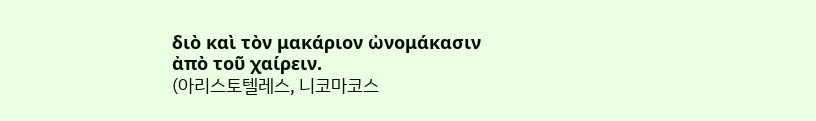διὸ καὶ τὸν μακάριον ὠνομάκασιν ἀπὸ τοῦ χαίρειν.
(아리스토텔레스, 니코마코스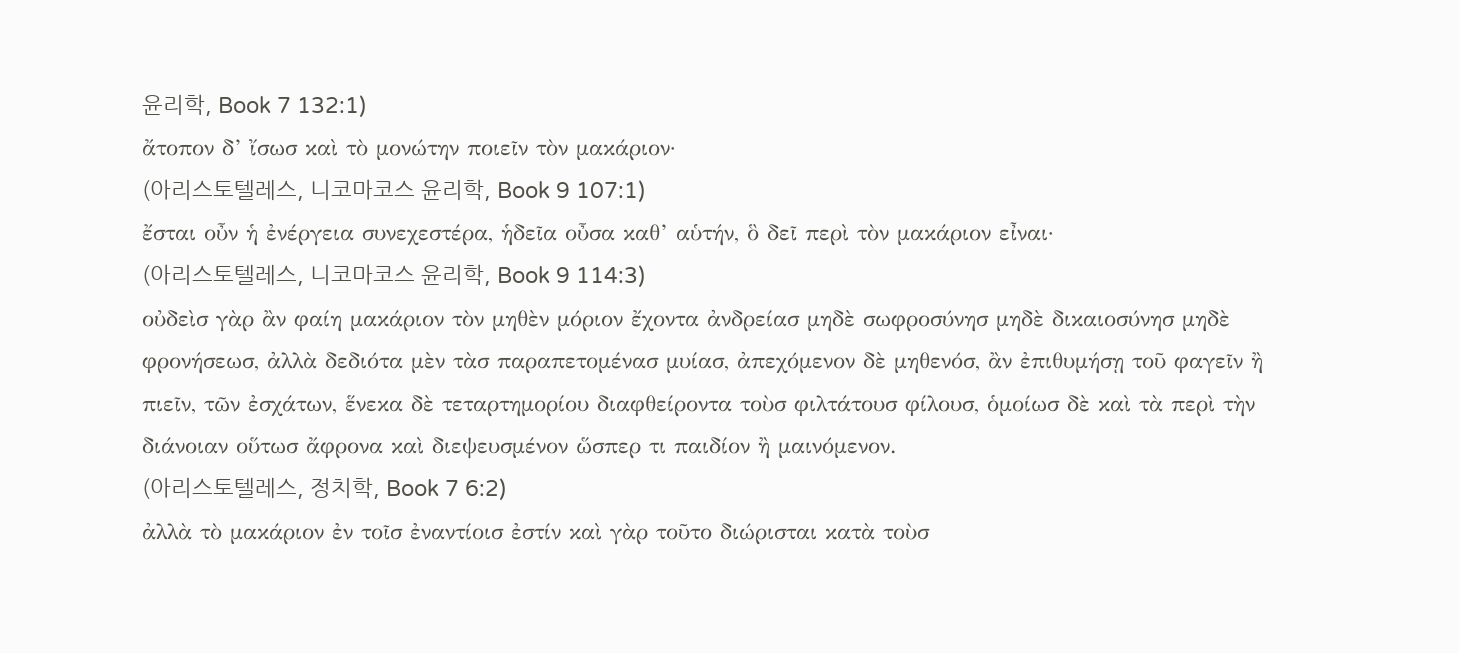윤리학, Book 7 132:1)
ἄτοπον δ’ ἴσωσ καὶ τὸ μονώτην ποιεῖν τὸν μακάριον·
(아리스토텔레스, 니코마코스 윤리학, Book 9 107:1)
ἔσται οὖν ἡ ἐνέργεια συνεχεστέρα, ἡδεῖα οὖσα καθ’ αὑτήν, ὃ δεῖ περὶ τὸν μακάριον εἶναι·
(아리스토텔레스, 니코마코스 윤리학, Book 9 114:3)
οὐδεὶσ γὰρ ἂν φαίη μακάριον τὸν μηθὲν μόριον ἔχοντα ἀνδρείασ μηδὲ σωφροσύνησ μηδὲ δικαιοσύνησ μηδὲ φρονήσεωσ, ἀλλὰ δεδιότα μὲν τὰσ παραπετομένασ μυίασ, ἀπεχόμενον δὲ μηθενόσ, ἂν ἐπιθυμήσῃ τοῦ φαγεῖν ἢ πιεῖν, τῶν ἐσχάτων, ἕνεκα δὲ τεταρτημορίου διαφθείροντα τοὺσ φιλτάτουσ φίλουσ, ὁμοίωσ δὲ καὶ τὰ περὶ τὴν διάνοιαν οὕτωσ ἄφρονα καὶ διεψευσμένον ὥσπερ τι παιδίον ἢ μαινόμενον.
(아리스토텔레스, 정치학, Book 7 6:2)
ἀλλὰ τὸ μακάριον ἐν τοῖσ ἐναντίοισ ἐστίν καὶ γὰρ τοῦτο διώρισται κατὰ τοὺσ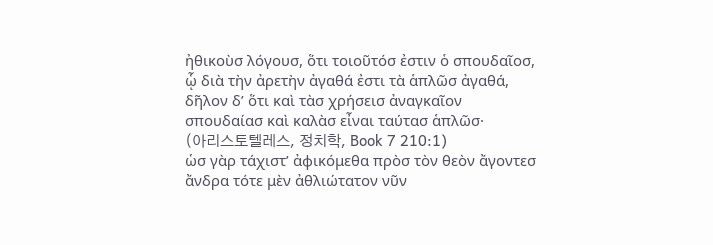ἠθικοὺσ λόγουσ, ὅτι τοιοῦτόσ ἐστιν ὁ σπουδαῖοσ, ᾧ διὰ τὴν ἀρετὴν ἀγαθά ἐστι τὰ ἁπλῶσ ἀγαθά, δῆλον δ’ ὅτι καὶ τὰσ χρήσεισ ἀναγκαῖον σπουδαίασ καὶ καλὰσ εἶναι ταύτασ ἁπλῶσ·
(아리스토텔레스, 정치학, Book 7 210:1)
ὡσ γὰρ τάχιστ’ ἀφικόμεθα πρὸσ τὸν θεὸν ἄγοντεσ ἄνδρα τότε μὲν ἀθλιώτατον νῦν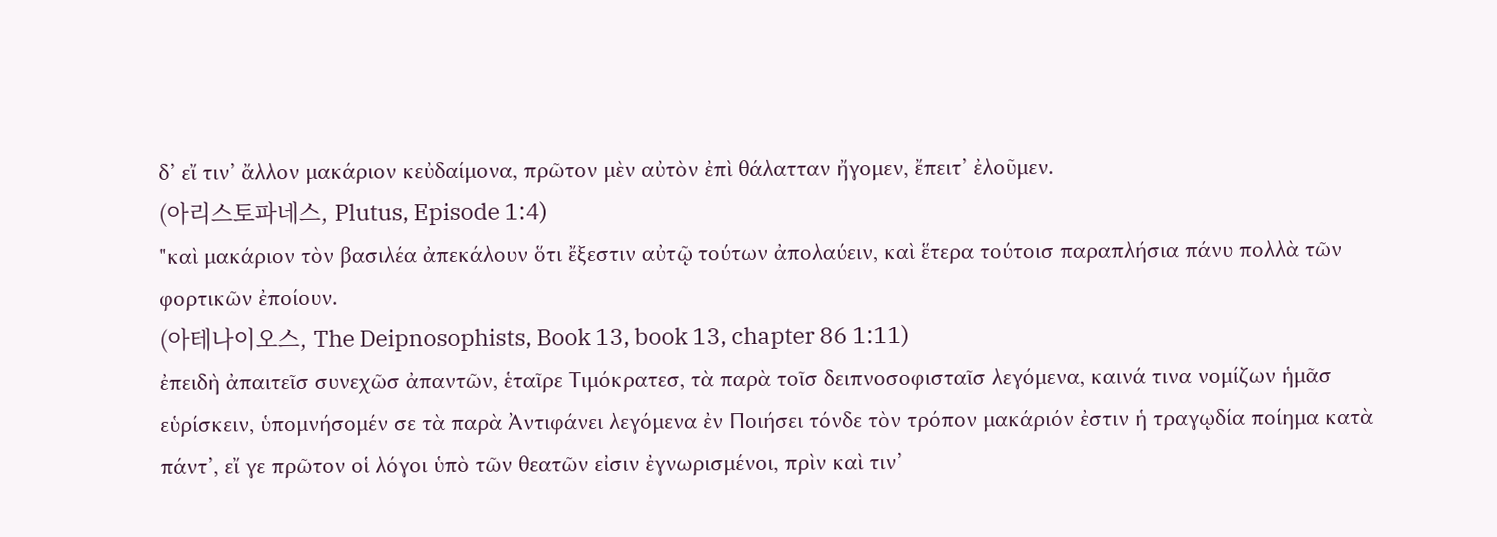δ’ εἴ τιν’ ἄλλον μακάριον κεὐδαίμονα, πρῶτον μὲν αὐτὸν ἐπὶ θάλατταν ἤγομεν, ἔπειτ’ ἐλοῦμεν.
(아리스토파네스, Plutus, Episode 1:4)
"καὶ μακάριον τὸν βασιλέα ἀπεκάλουν ὅτι ἔξεστιν αὐτῷ τούτων ἀπολαύειν, καὶ ἕτερα τούτοισ παραπλήσια πάνυ πολλὰ τῶν φορτικῶν ἐποίουν.
(아테나이오스, The Deipnosophists, Book 13, book 13, chapter 86 1:11)
ἐπειδὴ ἀπαιτεῖσ συνεχῶσ ἀπαντῶν, ἑταῖρε Τιμόκρατεσ, τὰ παρὰ τοῖσ δειπνοσοφισταῖσ λεγόμενα, καινά τινα νομίζων ἡμᾶσ εὑρίσκειν, ὑπομνήσομέν σε τὰ παρὰ Ἀντιφάνει λεγόμενα ἐν Ποιήσει τόνδε τὸν τρόπον μακάριόν ἐστιν ἡ τραγῳδία ποίημα κατὰ πάντ’, εἴ γε πρῶτον οἱ λόγοι ὑπὸ τῶν θεατῶν εἰσιν ἐγνωρισμένοι, πρὶν καὶ τιν’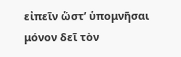εἰπεῖν ὥστ’ ὑπομνῆσαι μόνον δεῖ τὸν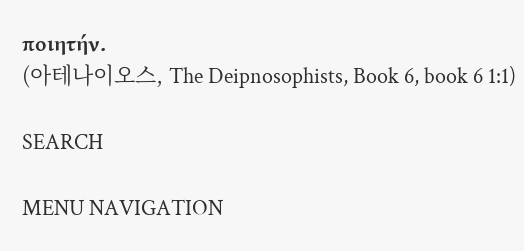ποιητήν.
(아테나이오스, The Deipnosophists, Book 6, book 6 1:1)

SEARCH

MENU NAVIGATION